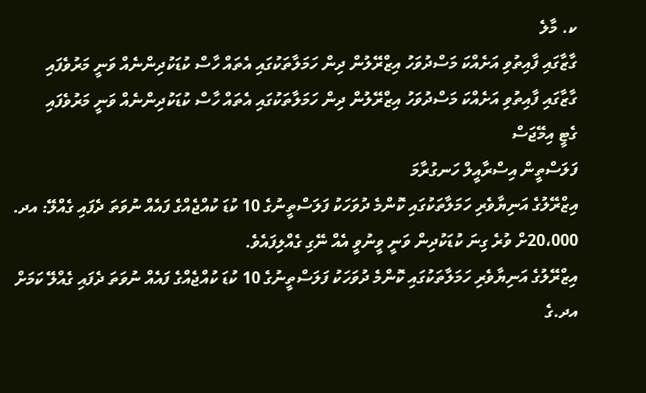ކ. މާލެ
ގާޒާގައި ފާއިތުވި އަށެއްކަ މަސްދުވަހު އިޒްރޭލުން ދިން ހަމަލާތަކުގައި އެތައް ހާސް ކުޑަކުދިންނެއް ވަނީ މަރުވެފައި
ގާޒާގައި ފާއިތުވި އަށެއްކަ މަސްދުވަހު އިޒްރޭލުން ދިން ހަމަލާތަކުގައި އެތައް ހާސް ކުޑަކުދިންނެއް ވަނީ މަރުވެފައި
ގެޓީ އިމޭޖަސް
ފަލަސްތީން އިސްރާއީލް ހަނގުރާމަ
އިޒްރޭލުގެ އަނިޔާވެރި ހަމަލާތަކުގައި ކޮންމެ ދުވަހަކު ފަލަސްތީނުގެ 10 ކުޑަ ކުއްޖެއްގެ ފައެއް ނުވަތަ ދެފައި ގެއްލޭ: އދ.
20،000ށް ވުރެ ގިނަ ކުޑަކުދިން ވަނީ ވީނުވީ އެއް ނޭގި ގެއްލިފައެވެ.
އިޒްރޭލުގެ އަނިޔާވެރި ހަމަލާތަކުގައި ކޮންމެ ދުވަހަކު ފަލަސްތީނުގެ 10 ކުޑަ ކުއްޖެއްގެ ފައެއް ނުވަތަ ދެފައި ގެއްލޭ ކަމަށް އދ.ގެ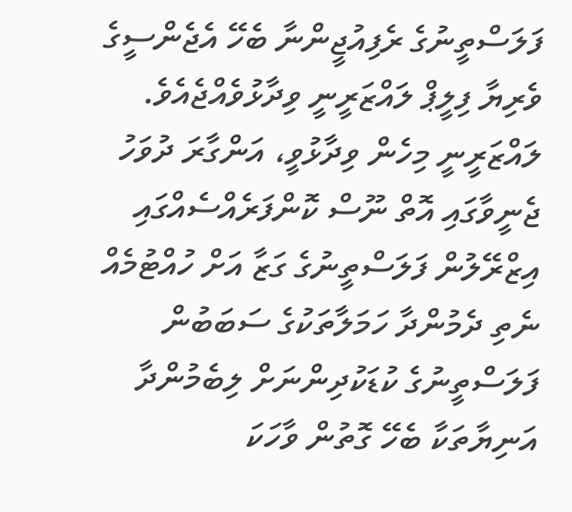ފަލަސްތީނުގެ ރެފިއުޖީންނާ ބެހޭ އެޖެންސީގެ ވެރިޔާ ފިލީޕް ލައްޒަރީނީ ވިދާޅުވެއްޖެއެވެ.
ލައްޒަރީނީ މިހެން ވިދާޅުވީ، އަންގާރަ ދުވަހު ޖެނީވާގައި އޮތް ނޫސް ކޮންފަރެއްސެއްގައި އިޒްރޭލުން ފަލަސްތީނުގެ ގަޒާ އަށް ހުއްޓުމެއް ނެތި ދެމުންދާ ހަމަލާތަކުގެ ސަބަބުން ފަލަސްތީނުގެ ކުޑަކުދިންނަށް ލިބެމުންދާ އަނިޔާތަކާ ބެހޭ ގޮތުން ވާހަކަ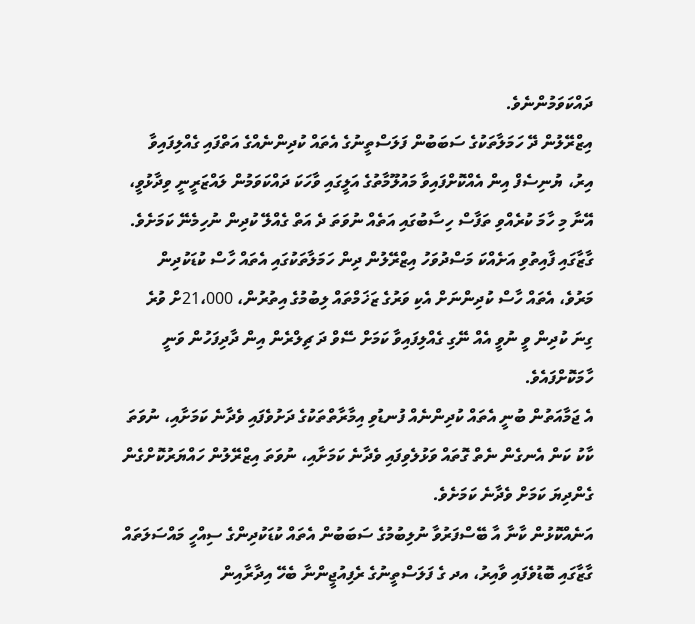ދައްކަވަމުންނެވެ.
އިޒްރޭލުން ދޭ ހަމަލާތަކުގެ ސަބަބުން ފަލަސްތީނުގެ އެތައް ކުދިންނެއްގެ އަތްފައި ގެއްލިފައިވާ އިރު، ޔުނިސެފް އިން އެއްކޮށްފައިވާ މައުލޫމާތުގެ އަލީގައި ވާހަކަ ދައްކަވަމުން ލައްޒަރީނީ ވިދާޅުވީ، އޭނާ މި ހާމަ ކުރެއްވި ތަފާސް ހިސާބުގައި އަތެއް ނުވަތަ ދެ އަތް ގެއްލޭ ކުދިން ނުހިމެނޭ ކަމަށެވެ.
ގާޒާގައި ފާއިތުވި އަށެއްކަ މަސްދުވަހު އިޒްރޭލުން ދިން ހަމަލާތަކުގައި އެތައް ހާސް ކުޑަކުދިން މަރުވެ، އެތައް ހާސް ކުދިންނަށް އެކި ވަރުގެ ޒަޚަމްތައް ލިބުމުގެ އިތުރުން، 21،000ށް ވުރެ ގިނަ ކުދިން ވީ ނުވީ އެއް ނޭގި ގެއްލިފައިވާ ކަމަށް ސޭވް ދަ ޗިލްރެން އިން ދާދިފަހުން ވަނީ ހާމަކޮށްފައެވެ.
އެ ޖަމާއަތުން ބުނީ އެތައް ކުދިންނެއް ފުނޑުވި އިމާރާތްތަކުގެ ދަށުވެފައި ވެދާނެ ކަމަށާއި، ނުވަތަ ކާކު ކަން އެނގެން ނެތް ގޮތައް ވަޅުލެވިފައި ވެދާނެ ކަމަށާއި، ނުވަތަ އިޒްރޭލުން ހައްޔަރުކޮށްގެން ގެންދިޔަ ކަމަށް ވެދާނެ ކަމަށެވެ.
އަނެއްކޮޅުން ކާނާ އާ ބޭސްފަރުވާ ނުލިބުމުގެ ސަބަބުން އެތައް ކުޑަކުދިންގެ ސިއްހީ މައްސަލަތައް ގާޒާގައި ބޮޑުވެފައި ވާއިރު، އދ ގެ ފަލަސްތީނުގެ ރެފިއުޖީންނާ ބެހޭ އިދާރާއިން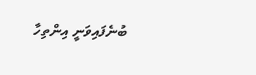ބުނެފައިވަނީ އިންތިހާ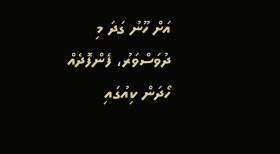އަށް ހޫނު ގަދަ މި ދުވަސްވަރު، ފެންފޮދެއް ހޯދަން ކިއުގައި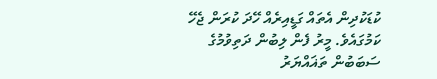ކުޑަކުދިން އެތައް ގަޑީއިރެއް ހޭދަ ކުރަން ޖެހޭ ކަމުގައެވެ. މީރު ފެން ލިބުން ދަތިވުމުގެ ސަބަބުން ތަޣައްޔަރު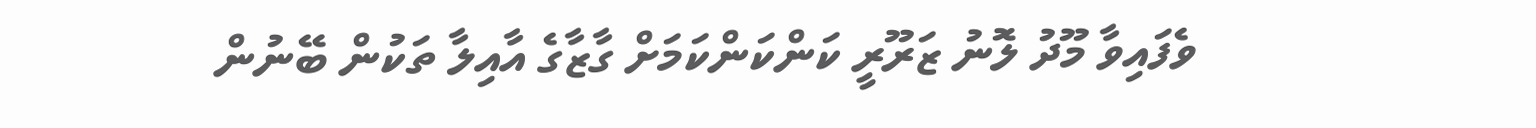ވެފައިވާ މޫދު ލޮނު ޒަރޫރީ ކަންކަންކަމަށް ގާޒާގެ އާއިލާ ތަކުން ބޭނުން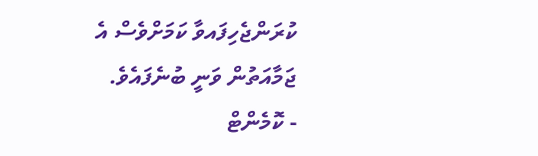ކުރަންޖެހިފައވާ ކަމަށްވެސް އެ ޖަމާއަތުން ވަނީ ބުނެފައެވެ.
- ކޮމެންޓް